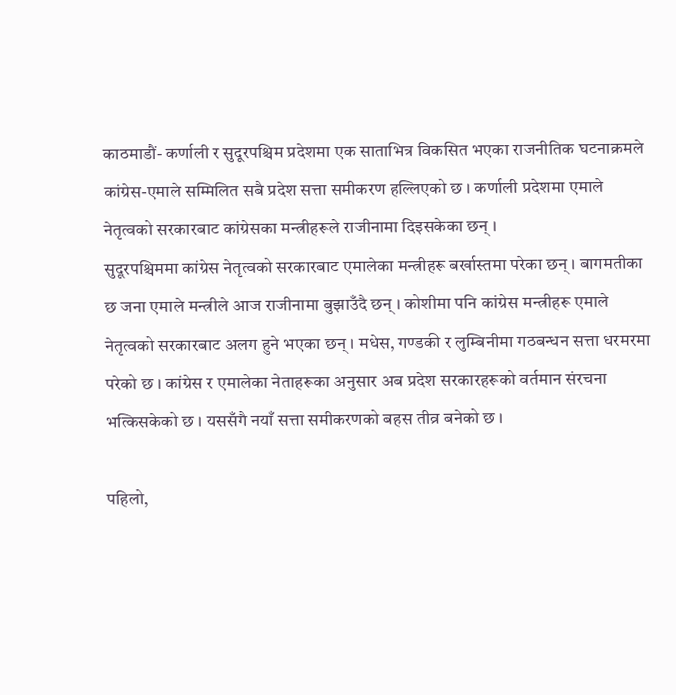काठमाडौं- कर्णाली र सुदूरपश्चिम प्रदेशमा एक साताभित्र विकसित भएका राजनीतिक घटनाक्रमले कांग्रेस-एमाले सम्मिलित सबै प्रदेश सत्ता समीकरण हल्लिएको छ । कर्णाली प्रदेशमा एमाले नेतृत्वको सरकारबाट कांग्रेसका मन्त्रीहरूले राजीनामा दिइसकेका छन् ।
सुदूरपश्चिममा कांग्रेस नेतृत्वको सरकारबाट एमालेका मन्त्रीहरू बर्खास्तमा परेका छन् । बागमतीका छ जना एमाले मन्त्रीले आज राजीनामा बुझाउँदै छन् । कोशीमा पनि कांग्रेस मन्त्रीहरू एमाले नेतृत्वको सरकारबाट अलग हुने भएका छन् । मधेस, गण्डकी र लुम्बिनीमा गठबन्धन सत्ता धरमरमा परेको छ । कांग्रेस र एमालेका नेताहरूका अनुसार अब प्रदेश सरकारहरूको वर्तमान संरचना भत्किसकेको छ । यससँगै नयाँ सत्ता समीकरणको बहस तीव्र बनेको छ ।

पहिलो,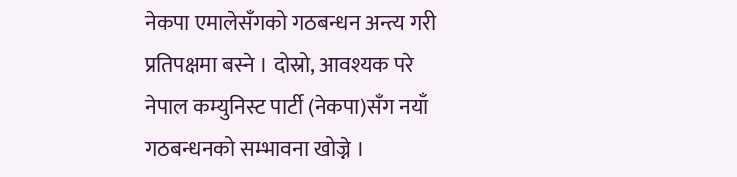नेकपा एमालेसँगको गठबन्धन अन्त्य गरी प्रतिपक्षमा बस्ने । दोस्रो, आवश्यक परे नेपाल कम्युनिस्ट पार्टी (नेकपा)सँग नयाँ गठबन्धनको सम्भावना खोज्ने ।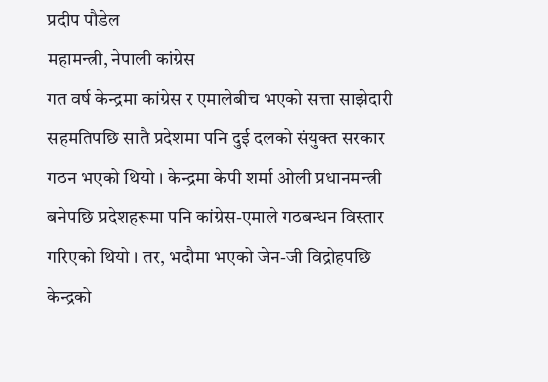प्रदीप पौडेल
महामन्त्री, नेपाली कांग्रेस
गत वर्ष केन्द्रमा कांग्रेस र एमालेबीच भएको सत्ता साझेदारी सहमतिपछि सातै प्रदेशमा पनि दुई दलको संयुक्त सरकार गठन भएको थियो । केन्द्रमा केपी शर्मा ओली प्रधानमन्त्री बनेपछि प्रदेशहरूमा पनि कांग्रेस-एमाले गठबन्धन विस्तार गरिएको थियो । तर, भदौमा भएको जेन-जी विद्रोहपछि केन्द्रको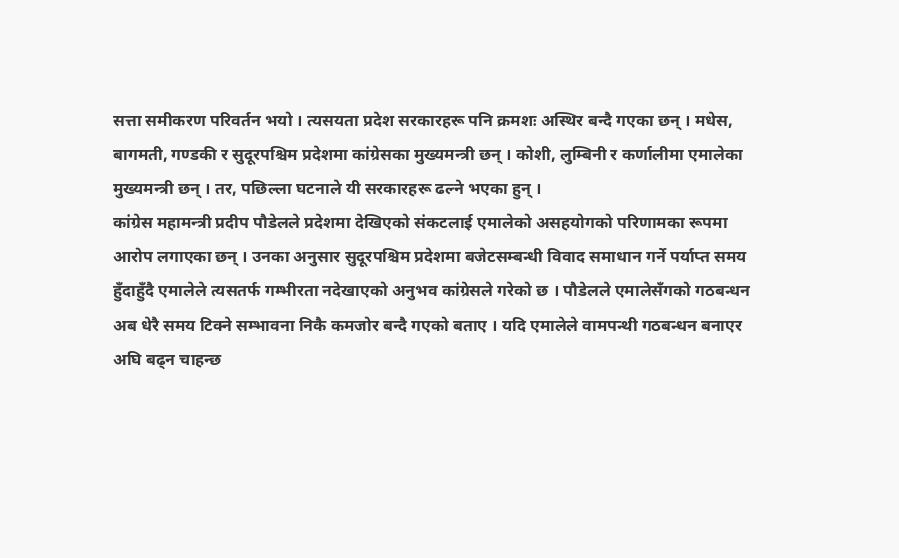सत्ता समीकरण परिवर्तन भयो । त्यसयता प्रदेश सरकारहरू पनि क्रमशः अस्थिर बन्दै गएका छन् । मधेस, बागमती, गण्डकी र सुदूरपश्चिम प्रदेशमा कांग्रेसका मुख्यमन्त्री छन् । कोशी, लुम्बिनी र कर्णालीमा एमालेका मुख्यमन्त्री छन् । तर, पछिल्ला घटनाले यी सरकारहरू ढल्ने भएका हुन् ।
कांग्रेस महामन्त्री प्रदीप पौडेलले प्रदेशमा देखिएको संकटलाई एमालेको असहयोगको परिणामका रूपमा आरोप लगाएका छन् । उनका अनुसार सुदूरपश्चिम प्रदेशमा बजेटसम्बन्धी विवाद समाधान गर्ने पर्याप्त समय हुँदाहुँदै एमालेले त्यसतर्फ गम्भीरता नदेखाएको अनुभव कांग्रेसले गरेको छ । पौडेलले एमालेसँगको गठबन्धन अब धेरै समय टिक्ने सम्भावना निकै कमजोर बन्दै गएको बताए । यदि एमालेले वामपन्थी गठबन्धन बनाएर अघि बढ्न चाहन्छ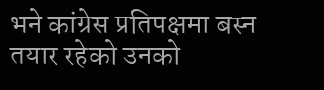भने कांग्रेस प्रतिपक्षमा बस्न तयार रहेको उनको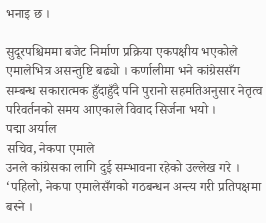भनाइ छ ।

सुदूरपश्चिममा बजेट निर्माण प्रक्रिया एकपक्षीय भएकोले एमालेभित्र असन्तुष्टि बढ्यो । कर्णालीमा भने कांग्रेससँग सम्बन्ध सकारात्मक हुँदाहुँदै पनि पुरानो सहमतिअनुसार नेतृत्व परिवर्तनको समय आएकाले विवाद सिर्जना भयो ।
पद्मा अर्याल
सचिव, नेकपा एमाले
उनले कांग्रेसका लागि दुई सम्भावना रहेको उल्लेख गरे । ‘पहिलो, नेकपा एमालेसँगको गठबन्धन अन्त्य गरी प्रतिपक्षमा बस्ने ।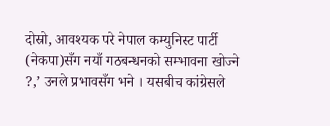दोस्रो, आवश्यक परे नेपाल कम्युनिस्ट पार्टी (नेकपा)सँग नयाँ गठबन्धनको सम्भावना खोज्ने ?,’ उनले प्रभावसँग भने । यसबीच कांग्रेसले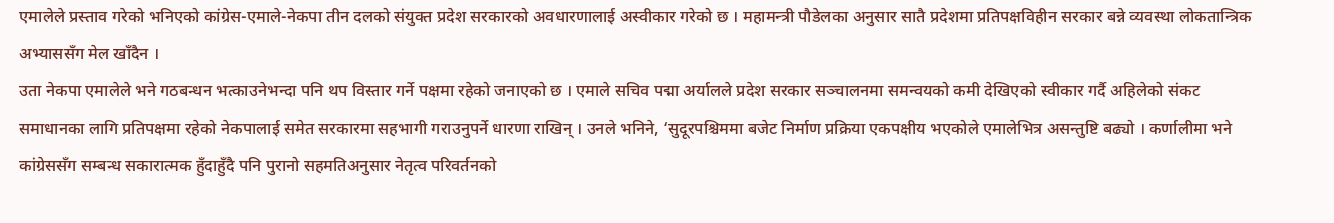एमालेले प्रस्ताव गरेको भनिएको कांग्रेस-एमाले-नेकपा तीन दलको संयुक्त प्रदेश सरकारको अवधारणालाई अस्वीकार गरेको छ । महामन्त्री पौडेलका अनुसार सातै प्रदेशमा प्रतिपक्षविहीन सरकार बन्ने व्यवस्था लोकतान्त्रिक अभ्याससँग मेल खाँदैन ।
उता नेकपा एमालेले भने गठबन्धन भत्काउनेभन्दा पनि थप विस्तार गर्ने पक्षमा रहेको जनाएको छ । एमाले सचिव पद्मा अर्यालले प्रदेश सरकार सञ्चालनमा समन्वयको कमी देखिएको स्वीकार गर्दै अहिलेको संकट समाधानका लागि प्रतिपक्षमा रहेको नेकपालाई समेत सरकारमा सहभागी गराउनुपर्ने धारणा राखिन् । उनले भनिने, ‘सुदूरपश्चिममा बजेट निर्माण प्रक्रिया एकपक्षीय भएकोले एमालेभित्र असन्तुष्टि बढ्यो । कर्णालीमा भने कांग्रेससँग सम्बन्ध सकारात्मक हुँदाहुँदै पनि पुरानो सहमतिअनुसार नेतृत्व परिवर्तनको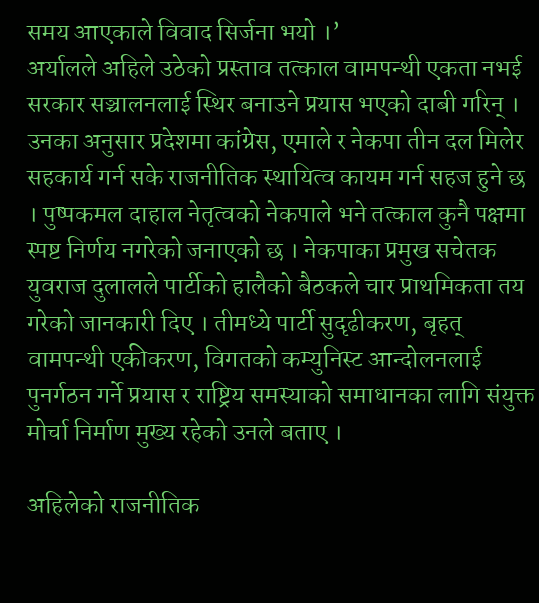समय आएकाले विवाद सिर्जना भयो ।’
अर्यालले अहिले उठेको प्रस्ताव तत्काल वामपन्थी एकता नभई सरकार सञ्चालनलाई स्थिर बनाउने प्रयास भएको दाबी गरिन् । उनका अनुसार प्रदेशमा कांग्रेस, एमाले र नेकपा तीन दल मिलेर सहकार्य गर्न सके राजनीतिक स्थायित्व कायम गर्न सहज हुने छ । पुष्पकमल दाहाल नेतृत्वको नेकपाले भने तत्काल कुनै पक्षमा स्पष्ट निर्णय नगरेको जनाएको छ । नेकपाका प्रमुख सचेतक युवराज दुलालले पार्टीको हालैको बैठकले चार प्राथमिकता तय गरेको जानकारी दिए । तीमध्ये पार्टी सुदृढीकरण, बृहत् वामपन्थी एकीकरण, विगतको कम्युनिस्ट आन्दोलनलाई पुनर्गठन गर्ने प्रयास र राष्ट्रिय समस्याको समाधानका लागि संयुक्त मोर्चा निर्माण मुख्य रहेको उनले बताए ।

अहिलेको राजनीतिक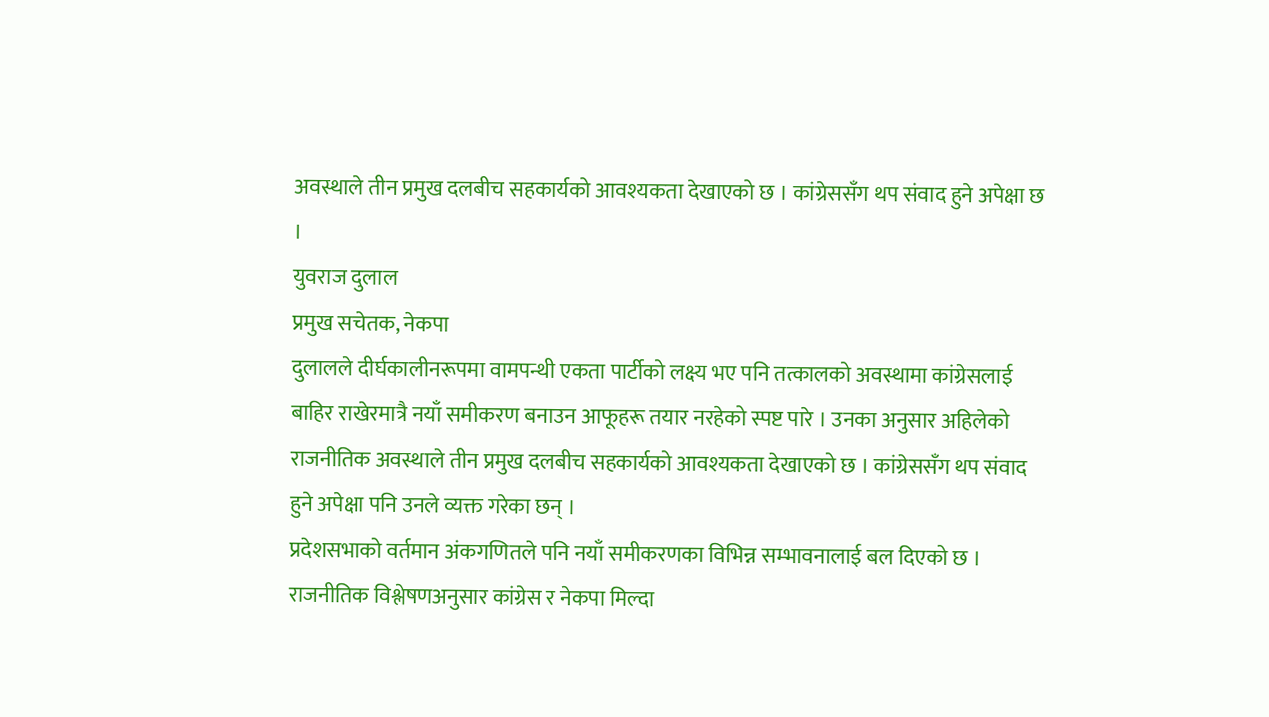अवस्थाले तीन प्रमुख दलबीच सहकार्यको आवश्यकता देखाएको छ । कांग्रेससँग थप संवाद हुने अपेक्षा छ ।
युवराज दुलाल
प्रमुख सचेतक, नेकपा
दुलालले दीर्घकालीनरूपमा वामपन्थी एकता पार्टीको लक्ष्य भए पनि तत्कालको अवस्थामा कांग्रेसलाई बाहिर राखेरमात्रै नयाँ समीकरण बनाउन आफूहरू तयार नरहेको स्पष्ट पारे । उनका अनुसार अहिलेको राजनीतिक अवस्थाले तीन प्रमुख दलबीच सहकार्यको आवश्यकता देखाएको छ । कांग्रेससँग थप संवाद हुने अपेक्षा पनि उनले व्यक्त गरेका छन् ।
प्रदेशसभाको वर्तमान अंकगणितले पनि नयाँ समीकरणका विभिन्न सम्भावनालाई बल दिएको छ । राजनीतिक विश्लेषणअनुसार कांग्रेस र नेकपा मिल्दा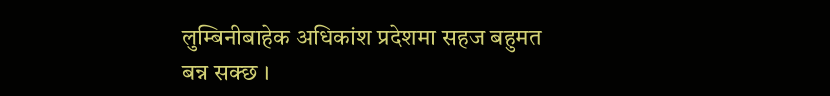लुम्बिनीबाहेक अधिकांश प्रदेशमा सहज बहुमत बन्न सक्छ ।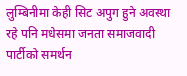लुम्बिनीमा केही सिट अपुग हुने अवस्था रहे पनि मधेसमा जनता समाजवादी पार्टीको समर्थन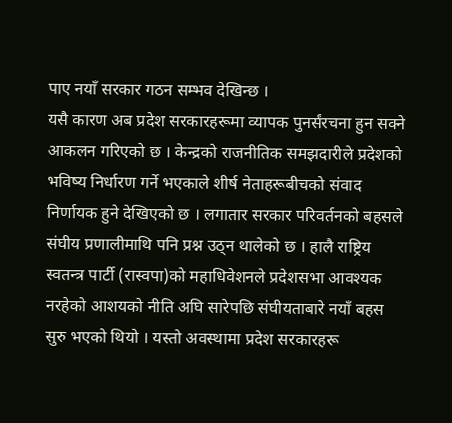पाए नयाँ सरकार गठन सम्भव देखिन्छ ।
यसै कारण अब प्रदेश सरकारहरूमा व्यापक पुनर्संरचना हुन सक्ने आकलन गरिएको छ । केन्द्रको राजनीतिक समझदारीले प्रदेशको भविष्य निर्धारण गर्ने भएकाले शीर्ष नेताहरूबीचको संवाद निर्णायक हुने देखिएको छ । लगातार सरकार परिवर्तनको बहसले संघीय प्रणालीमाथि पनि प्रश्न उठ्न थालेको छ । हालै राष्ट्रिय स्वतन्त्र पार्टी (रास्वपा)को महाधिवेशनले प्रदेशसभा आवश्यक नरहेको आशयको नीति अघि सारेपछि संघीयताबारे नयाँ बहस सुरु भएको थियो । यस्तो अवस्थामा प्रदेश सरकारहरू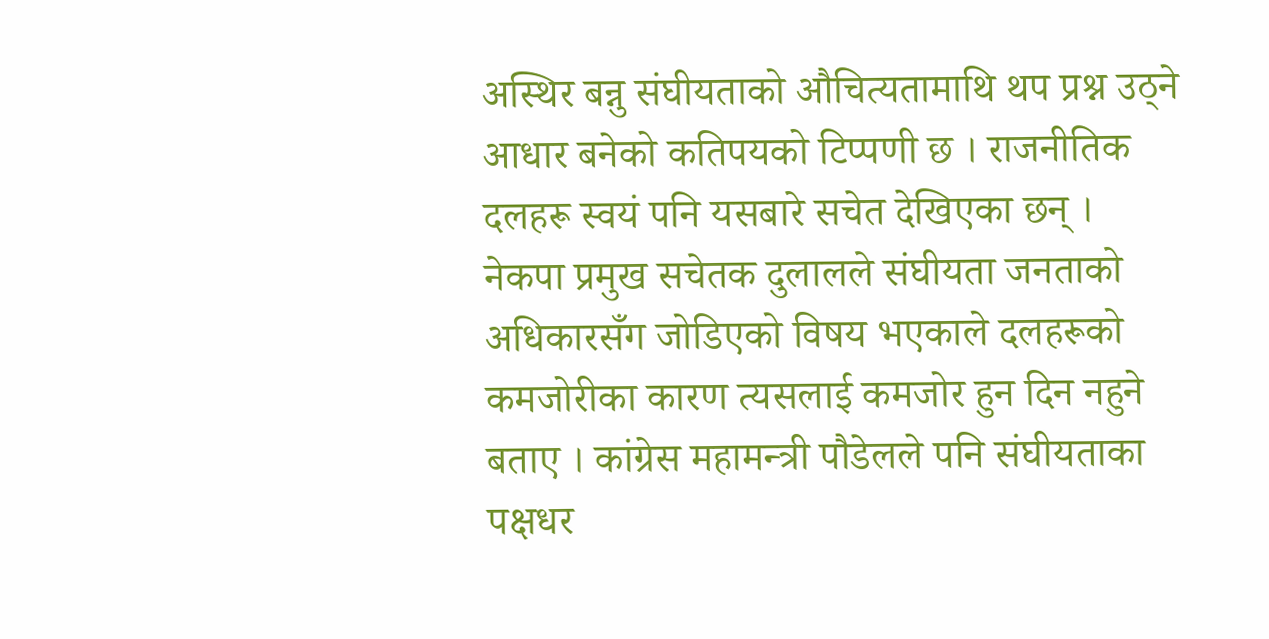अस्थिर बन्नु संघीयताको औचित्यतामाथि थप प्रश्न उठ्ने आधार बनेको कतिपयको टिप्पणी छ । राजनीतिक दलहरू स्वयं पनि यसबारे सचेत देखिएका छन् ।
नेकपा प्रमुख सचेतक दुलालले संघीयता जनताको अधिकारसँग जोडिएको विषय भएकाले दलहरूको कमजोरीका कारण त्यसलाई कमजोर हुन दिन नहुने बताए । कांग्रेस महामन्त्री पौडेलले पनि संघीयताका पक्षधर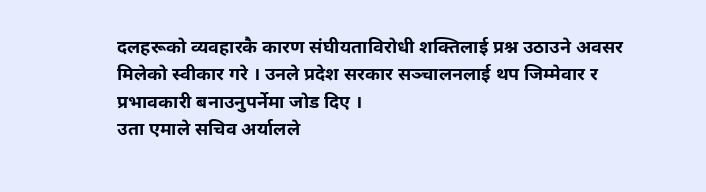दलहरूको व्यवहारकै कारण संघीयताविरोधी शक्तिलाई प्रश्न उठाउने अवसर मिलेको स्वीकार गरे । उनले प्रदेश सरकार सञ्चालनलाई थप जिम्मेवार र प्रभावकारी बनाउनुपर्नेमा जोड दिए ।
उता एमाले सचिव अर्यालले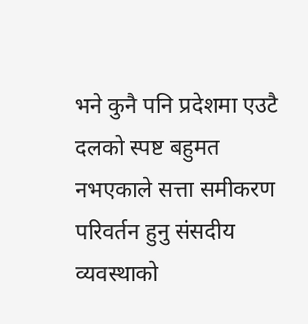भने कुनै पनि प्रदेशमा एउटै दलको स्पष्ट बहुमत नभएकाले सत्ता समीकरण परिवर्तन हुनु संसदीय व्यवस्थाको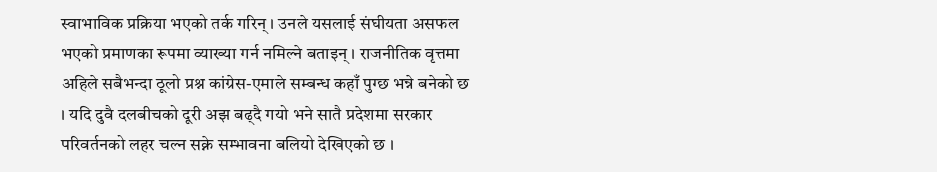स्वाभाविक प्रक्रिया भएको तर्क गरिन् । उनले यसलाई संघीयता असफल भएको प्रमाणका रूपमा व्याख्या गर्न नमिल्ने बताइन् । राजनीतिक वृत्तमा अहिले सबैभन्दा ठूलो प्रश्न कांग्रेस-एमाले सम्बन्ध कहाँ पुग्छ भन्ने बनेको छ । यदि दुवै दलबीचको दूरी अझ बढ्दै गयो भने सातै प्रदेशमा सरकार परिवर्तनको लहर चल्न सक्ने सम्भावना बलियो देखिएको छ ।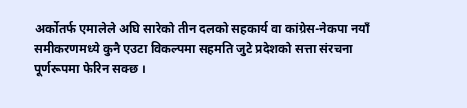अर्कोतर्फ एमालेले अघि सारेको तीन दलको सहकार्य वा कांग्रेस-नेकपा नयाँ समीकरणमध्ये कुनै एउटा विकल्पमा सहमति जुटे प्रदेशको सत्ता संरचना पूर्णरूपमा फेरिन सक्छ ।